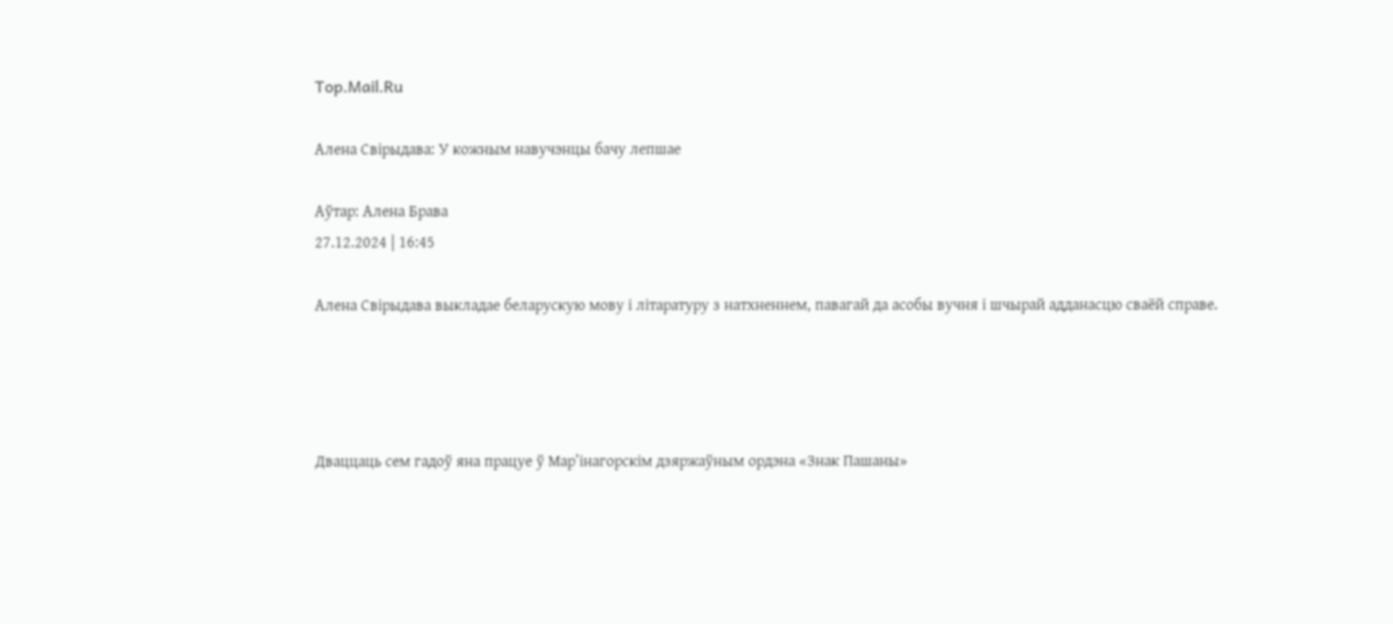Top.Mail.Ru

Алена Свірыдава: У кожным навучэнцы бачу лепшае

Аўтар: Алена Брава
27.12.2024 | 16:45

Алена Свірыдава выкладае беларускую мову і літаратуру з натхненнем, павагай да асобы вучня і шчырай адданасцю сваёй справе.




Дваццаць сем гадоў яна працуе ў Мар’інагорскім дзяржаўным ордэна «Знак Пашаны»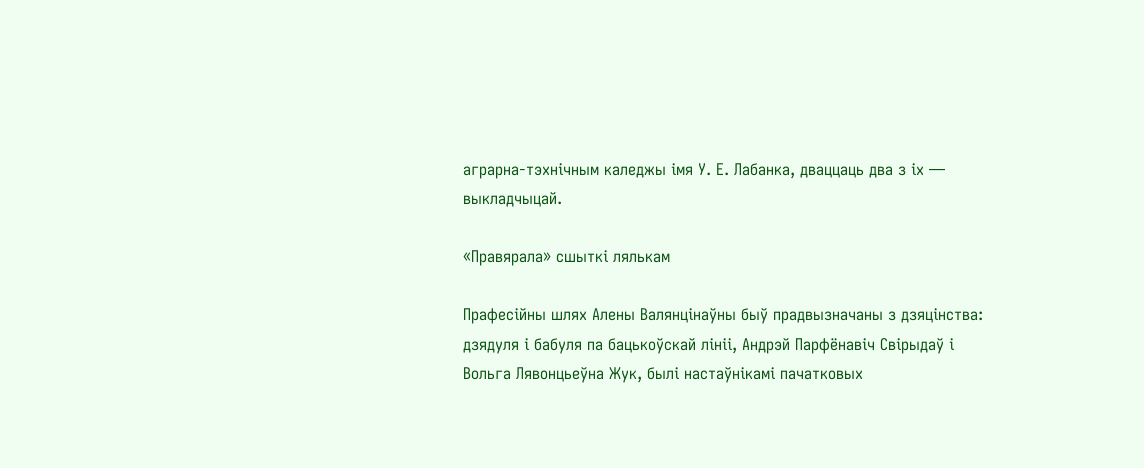аграрна-тэхнічным каледжы імя У. Е. Лабанка, дваццаць два з іх — выкладчыцай.

«Правярала» сшыткі лялькам

Прафесійны шлях Алены Валянцінаўны быў прадвызначаны з дзяцінства: дзядуля і бабуля па бацькоўскай лініі, Андрэй Парфёнавіч Свірыдаў і Вольга Лявонцьеўна Жук, былі настаўнікамі пачатковых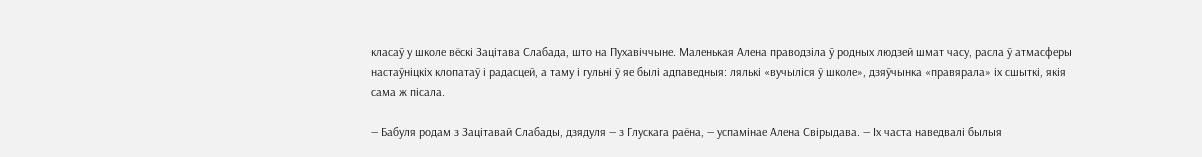класаў у школе вёскі Зацітава Слабада, што на Пухавіччыне. Маленькая Алена праводзіла ў родных людзей шмат часу, расла ў атмасферы настаўніцкіх клопатаў і радасцей, а таму і гульні ў яе былі адпаведныя: лялькі «вучыліся ў школе», дзяўчынка «правярала» іх сшыткі, якія сама ж пісала.

— Бабуля родам з Зацітавай Слабады, дзядуля — з Глускага раёна, — успамінае Алена Свірыдава. — Іх часта наведвалі былыя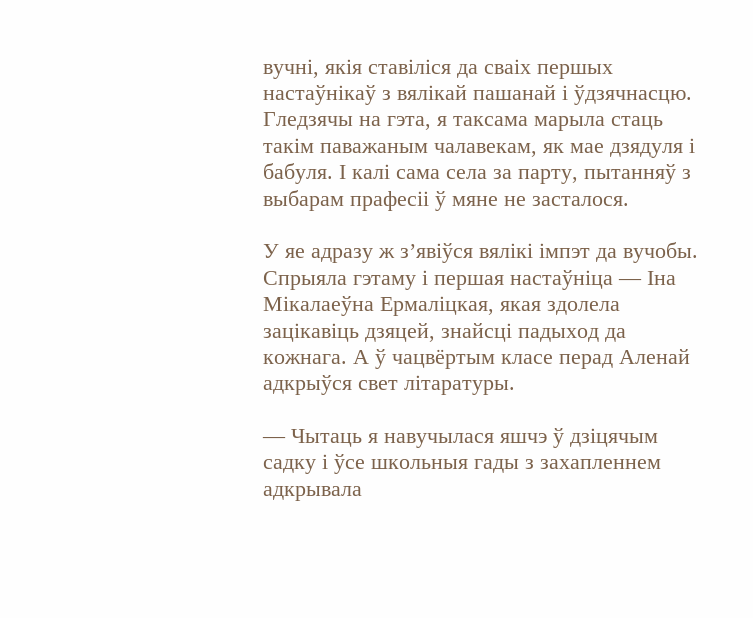вучні, якія ставіліся да сваіх першых настаўнікаў з вялікай пашанай і ўдзячнасцю. Гледзячы на гэта, я таксама марыла стаць такім паважаным чалавекам, як мае дзядуля і бабуля. І калі сама села за парту, пытанняў з выбарам прафесіі ў мяне не засталося.

У яе адразу ж з’явіўся вялікі імпэт да вучобы. Спрыяла гэтаму і першая настаўніца — Іна Мікалаеўна Ермаліцкая, якая здолела зацікавіць дзяцей, знайсці падыход да кожнага. А ў чацвёртым класе перад Аленай адкрыўся свет літаратуры.

— Чытаць я навучылася яшчэ ў дзіцячым садку і ўсе школьныя гады з захапленнем адкрывала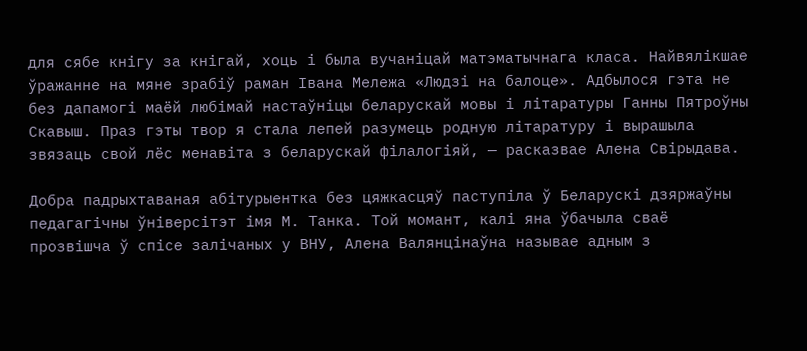для сябе кнігу за кнігай, хоць і была вучаніцай матэматычнага класа. Найвялікшае ўражанне на мяне зрабіў раман Івана Мележа «Людзі на балоце». Адбылося гэта не без дапамогі маёй любімай настаўніцы беларускай мовы і літаратуры Ганны Пятроўны Скавыш. Праз гэты твор я стала лепей разумець родную літаратуру і вырашыла звязаць свой лёс менавіта з беларускай філалогіяй, — расказвае Алена Свірыдава.

Добра падрыхтаваная абітурыентка без цяжкасцяў паступіла ў Беларускі дзяржаўны педагагічны ўніверсітэт імя М. Танка. Той момант, калі яна ўбачыла сваё прозвішча ў спісе залічаных у ВНУ, Алена Валянцінаўна называе адным з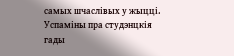самых шчаслівых у жыцці. Успаміны пра студэнцкія гады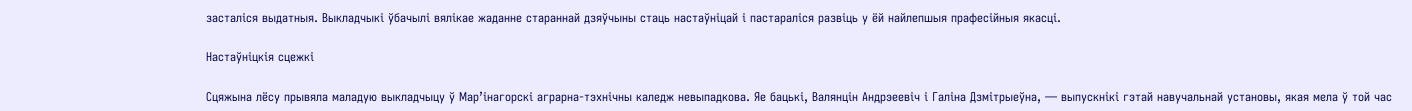засталіся выдатныя. Выкладчыкі ўбачылі вялікае жаданне стараннай дзяўчыны стаць настаўніцай і пастараліся развіць у ёй найлепшыя прафесійныя якасці.

Настаўніцкія сцежкі

Сцяжына лёсу прывяла маладую выкладчыцу ў Мар’інагорскі аграрна-тэхнічны каледж невыпадкова. Яе бацькі, Валянцін Андрэеевіч і Галіна Дзмітрыеўна, — выпускнікі гэтай навучальнай установы, якая мела ў той час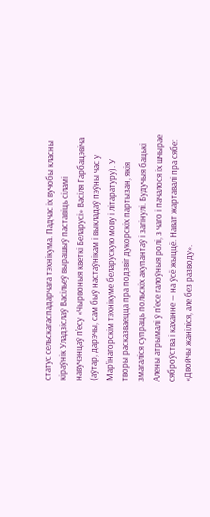статус сельскагаспадарчага тэхнікума. Падчас іх вучобы класны кіраўнік Уладзіслаў Васільеў вырашыў паставіць сіламі навучэнцаў п’есу «Чырвоныя кветкі Беларусі» Васіля Гарбацэвіча (аўтар, дарэчы, сам быў настаўнікам і выкладаў пэўны час у Мар’інагорскім тэхнікуме беларускую мову і літаратуру). У творы расказваецца пра подзвіг дукорскіх партызан, якія змагаліся супраць польскіх акупантаў і загінулі. Будучыя бацькі Алены атрымалі ў п’есе галоўныя ролі, з чаго і пачалося іх шчырае сяброўства і каханне — на ўсё жыццё. Нават жартавалі пра сябе: «Двойчы жаніліся, але без разводу».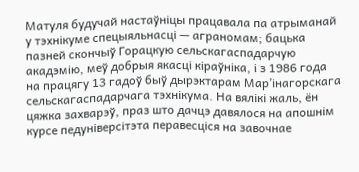Матуля будучай настаўніцы працавала па атрыманай у тэхнікуме спецыяльнасці — аграномам; бацька пазней скончыў Горацкую сельскагаспадарчую акадэмію, меў добрыя якасці кіраўніка, і з 1986 года на працягу 13 гадоў быў дырэктарам Мар’інагорскага сельскагаспадарчага тэхнікума. На вялікі жаль, ён цяжка захварэў, праз што дачцэ давялося на апошнім курсе педуніверсітэта перавесціся на завочнае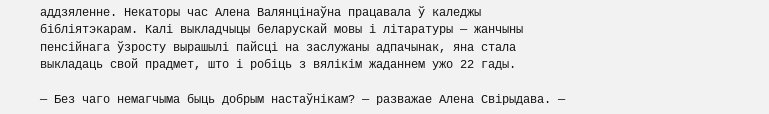аддзяленне. Некаторы час Алена Валянцінаўна працавала ў каледжы бібліятэкарам. Калі выкладчыцы беларускай мовы і літаратуры — жанчыны пенсійнага ўзросту вырашылі пайсці на заслужаны адпачынак, яна стала выкладаць свой прадмет, што і робіць з вялікім жаданнем ужо 22 гады.

— Без чаго немагчыма быць добрым настаўнікам? — разважае Алена Свірыдава. —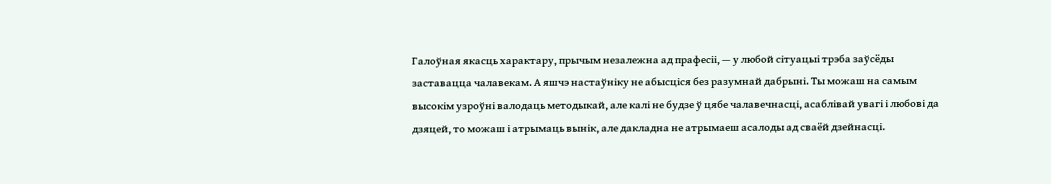Галоўная якасць характару, прычым незалежна ад прафесіі, — у любой сітуацыі трэба заўсёды заставацца чалавекам. А яшчэ настаўніку не абысціся без разумнай дабрыні. Ты можаш на самым высокім узроўні валодаць методыкай, але калі не будзе ў цябе чалавечнасці, асаблівай увагі і любові да дзяцей, то можаш і атрымаць вынік, але дакладна не атрымаеш асалоды ад сваёй дзейнасці.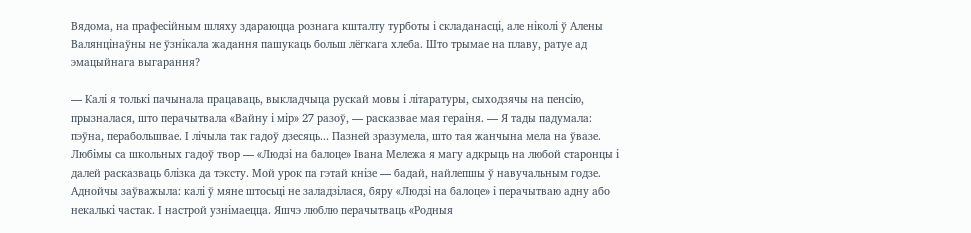Вядома, на прафесійным шляху здараюцца рознага кшталту турботы і складанасці, але ніколі ў Алены Валянцінаўны не ўзнікала жадання пашукаць больш лёгкага хлеба. Што трымае на плаву, ратуе ад эмацыйнага выгарання?

— Калі я толькі пачынала працаваць, выкладчыца рускай мовы і літаратуры, сыходзячы на пенсію, прызналася, што перачытвала «Вайну і мір» 27 разоў, — расказвае мая гераіня. — Я тады падумала: пэўна, перабольшвае. І лічыла так гадоў дзесяць... Пазней зразумела, што тая жанчына мела на ўвазе. Любімы са школьных гадоў твор — «Людзі на балоце» Івана Мележа я магу адкрыць на любой старонцы і далей расказваць блізка да тэксту. Мой урок па гэтай кнізе — бадай, найлепшы ў навучальным годзе. Аднойчы заўважыла: калі ў мяне штосьці не заладзілася, бяру «Людзі на балоце» і перачытваю адну або некалькі частак. І настрой узнімаецца. Яшчэ люблю перачытваць «Родныя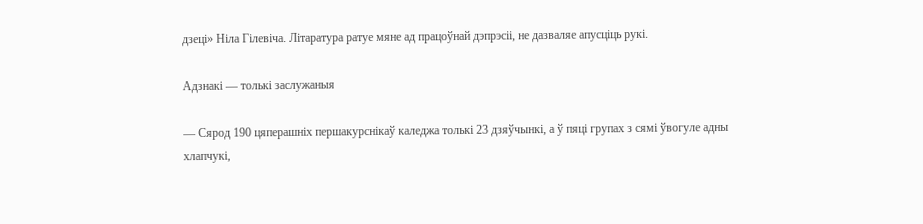дзеці» Ніла Гілевіча. Літаратура ратуе мяне ад працоўнай дэпрэсіі, не дазваляе апусціць рукі.

Адзнакі — толькі заслужаныя

— Сярод 190 цяперашніх першакурснікаў каледжа толькі 23 дзяўчынкі, а ў пяці групах з сямі ўвогуле адны хлапчукі,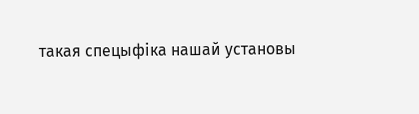такая спецыфіка нашай установы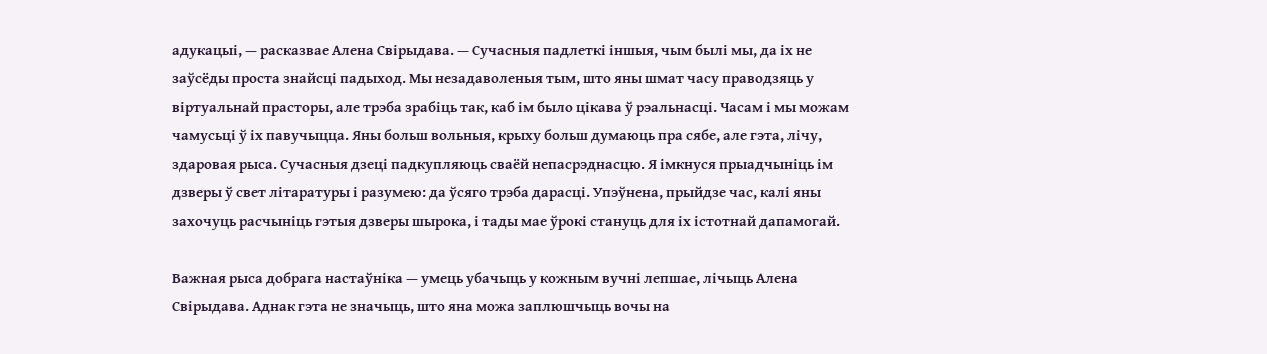адукацыі, — расказвае Алена Свірыдава. — Сучасныя падлеткі іншыя, чым былі мы, да іх не заўсёды проста знайсці падыход. Мы незадаволеныя тым, што яны шмат часу праводзяць у віртуальнай прасторы, але трэба зрабіць так, каб ім было цікава ў рэальнасці. Часам і мы можам чамусьці ў іх павучыцца. Яны больш вольныя, крыху больш думаюць пра сябе, але гэта, лічу, здаровая рыса. Сучасныя дзеці падкупляюць сваёй непасрэднасцю. Я імкнуся прыадчыніць ім дзверы ў свет літаратуры і разумею: да ўсяго трэба дарасці. Упэўнена, прыйдзе час, калі яны захочуць расчыніць гэтыя дзверы шырока, і тады мае ўрокі стануць для іх істотнай дапамогай.

Важная рыса добрага настаўніка — умець убачыць у кожным вучні лепшае, лічыць Алена Свірыдава. Аднак гэта не значыць, што яна можа заплюшчыць вочы на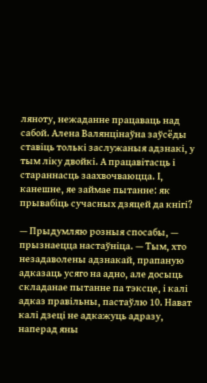ляноту, нежаданне працаваць над сабой. Алена Валянцінаўна заўсёды ставіць толькі заслужаныя адзнакі, у тым ліку двойкі. А працавітасць і стараннасць заахвочваюцца. І, канешне, яе займае пытанне: як прывабіць сучасных дзяцей да кнігі?

— Прыдумляю розныя спосабы, — прызнаецца настаўніца. — Тым, хто незадаволены адзнакай, прапаную адказаць усяго на адно, але досыць складанае пытанне па тэксце, і калі адказ правільны, пастаўлю 10. Нават калі дзеці не адкажуць адразу, наперад яны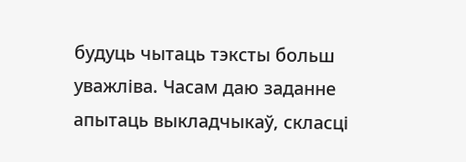будуць чытаць тэксты больш уважліва. Часам даю заданне апытаць выкладчыкаў, скласці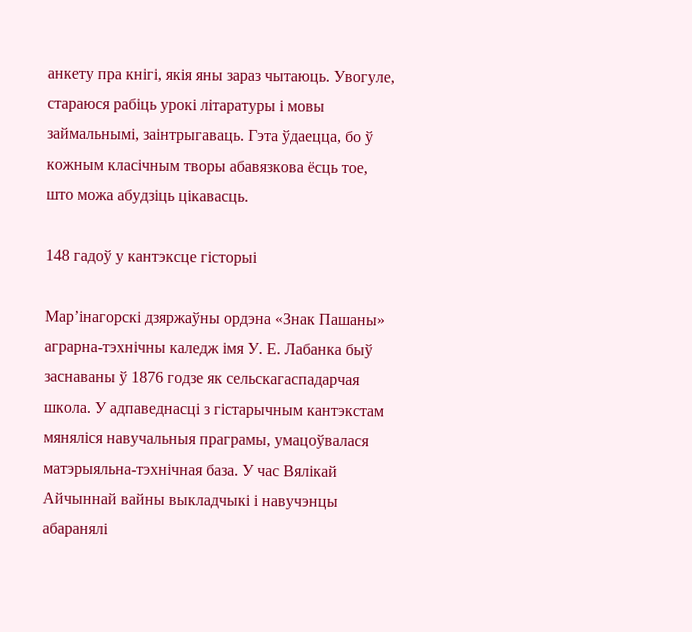анкету пра кнігі, якія яны зараз чытаюць. Увогуле, стараюся рабіць урокі літаратуры і мовы займальнымі, заінтрыгаваць. Гэта ўдаецца, бо ў кожным класічным творы абавязкова ёсць тое, што можа абудзіць цікавасць.

148 гадоў у кантэксце гісторыі

Мар’інагорскі дзяржаўны ордэна «Знак Пашаны» аграрна-тэхнічны каледж імя У. Е. Лабанка быў заснаваны ў 1876 годзе як сельскагаспадарчая школа. У адпаведнасці з гістарычным кантэкстам мяняліся навучальныя праграмы, умацоўвалася матэрыяльна-тэхнічная база. У час Вялікай Айчыннай вайны выкладчыкі і навучэнцы абаранялі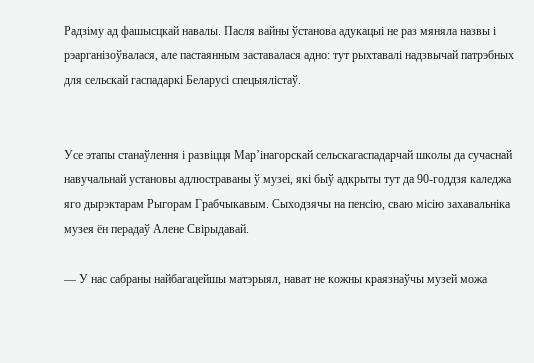Радзіму ад фашысцкай навалы. Пасля вайны ўстанова адукацыі не раз мяняла назвы і рэарганізоўвалася, але пастаянным заставалася адно: тут рыхтавалі надзвычай патрэбных для сельскай гаспадаркі Беларусі спецыялістаў.


Усе этапы станаўлення і развіцця Мар’інагорскай сельскагаспадарчай школы да сучаснай навучальнай установы адлюстраваны ў музеі, які быў адкрыты тут да 90-годдзя каледжа яго дырэктарам Рыгорам Грабчыкавым. Сыходзячы на пенсію, сваю місію захавальніка музея ён перадаў Алене Свірыдавай.

— У нас сабраны найбагацейшы матэрыял, нават не кожны краязнаўчы музей можа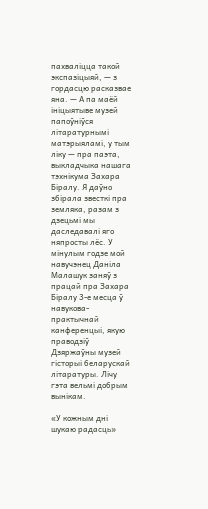пахваліцца такой экспазіцыяй, — з гордасцю расказвае яна. — А па маёй ініцыятыве музей папоўніўся літаратурнымі матэрыяламі, у тым ліку — пра паэта, выкладчыка нашага тэхнікума Захара Біралу. Я даўно збірала звесткі пра земляка, разам з дзецьмі мы даследавалі яго няпросты лёс. У мінулым годзе мой навучэнец Даніла Малашук заняў з працай пра Захара Біралу 3-е месца ў навукова-практычнай канференцыі, якую праводзіў Дзяржаўны музей гісторыі беларускай літаратуры. Лічу гэта вельмі добрым вынікам.

«У кожным дні шукаю радасць»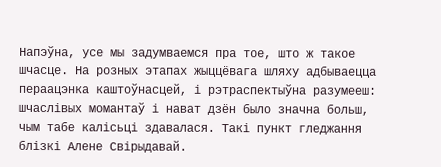Напэўна, усе мы задумваемся пра тое, што ж такое шчасце. На розных этапах жыццёвага шляху адбываецца пераацэнка каштоўнасцей, і рэтраспектыўна разумееш: шчаслівых момантаў і нават дзён было значна больш, чым табе калісьці здавалася. Такі пункт гледжання блізкі Алене Свірыдавай.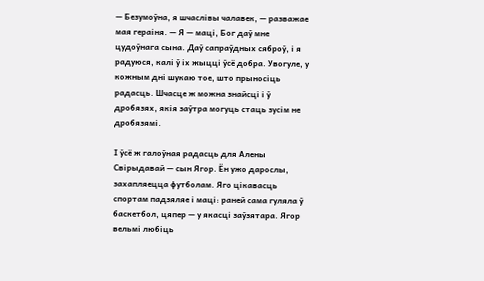— Безумоўна, я шчаслівы чалавек, — разважае мая гераіня. — Я — маці, Бог даў мне цудоўнага сына. Даў сапраўдных сяброў, і я радуюся, калі ў іх жыцці ўсё добра. Увогуле, у кожным дні шукаю тое, што прыносіць радасць. Шчасце ж можна знайсці і ў дробязях, якія заўтра могуць стаць зусім не дробязямі.

І ўсё ж галоўная радасць для Алены Свірыдавай — сын Ягор. Ён ужо дарослы, захапляецца футболам. Яго цікавасць спортам падзяляе і маці: раней сама гуляла ў баскетбол, цяпер — у якасці заўзятара. Ягор вельмі любіць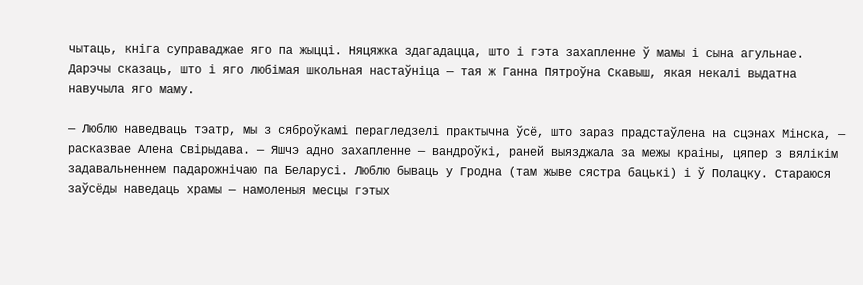чытаць, кніга суправаджае яго па жыцці. Няцяжка здагадацца, што і гэта захапленне ў мамы і сына агульнае. Дарэчы сказаць, што і яго любімая школьная настаўніца — тая ж Ганна Пятроўна Скавыш, якая некалі выдатна навучыла яго маму.

— Люблю наведваць тэатр, мы з сяброўкамі перагледзелі практычна ўсё, што зараз прадстаўлена на сцэнах Мінска, — расказвае Алена Свірыдава. — Яшчэ адно захапленне — вандроўкі, раней выязджала за межы краіны, цяпер з вялікім задавальненнем падарожнічаю па Беларусі. Люблю бываць у Гродна (там жыве сястра бацькі) і ў Полацку. Стараюся заўсёды наведаць храмы — намоленыя месцы гэтых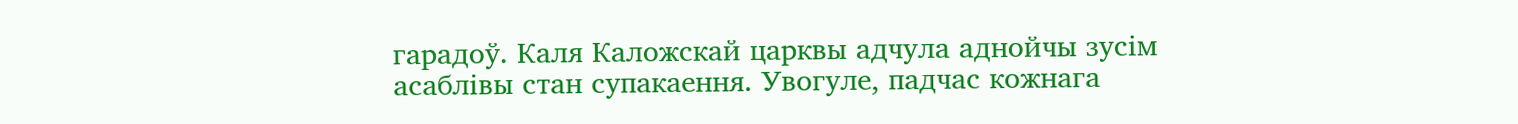гарадоў. Каля Каложскай царквы адчула аднойчы зусім асаблівы стан супакаення. Увогуле, падчас кожнага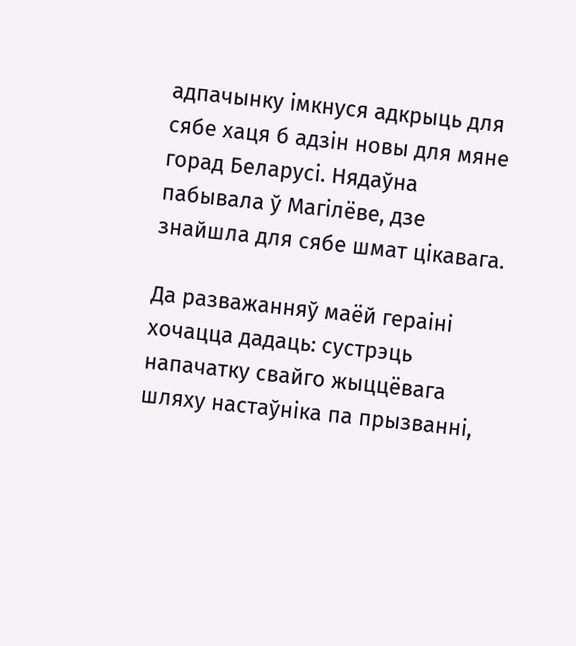адпачынку імкнуся адкрыць для сябе хаця б адзін новы для мяне горад Беларусі. Нядаўна пабывала ў Магілёве, дзе знайшла для сябе шмат цікавага.

Да разважанняў маёй гераіні хочацца дадаць: сустрэць напачатку свайго жыццёвага шляху настаўніка па прызванні,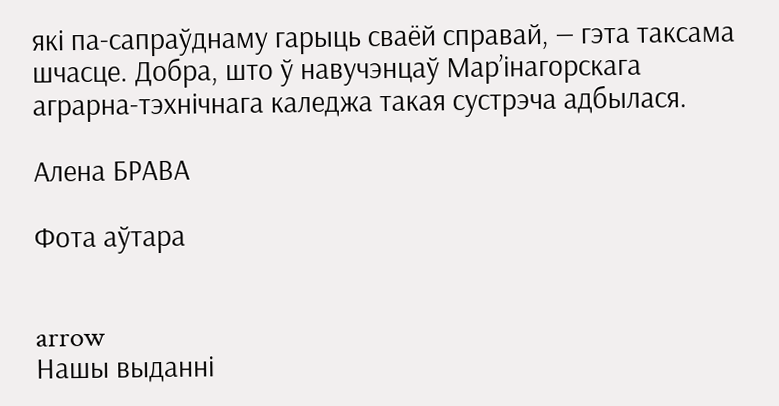які па-сапраўднаму гарыць сваёй справай, — гэта таксама шчасце. Добра, што ў навучэнцаў Мар’інагорскага аграрна-тэхнічнага каледжа такая сустрэча адбылася.

Алена БРАВА

Фота аўтара


arrow
Нашы выданні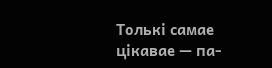Толькі самае цікавае — па-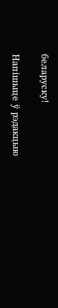беларуску!

Напішыце ў рэдакцыю